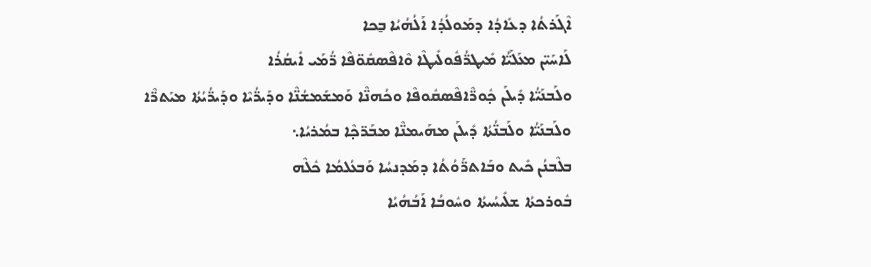ܐܶܓܰܪܬܳܐ ܕܥܺܐܕܳܐ ܕܡܰܘܠܳܕܳܐ ܐܰܠܳܗܳܝܳܐ ܒ̱ܟܐ
ܠܰܐܚܰܝ̈ܢ ܡܥܰܠܰܝ̈ܳܐ ܡܺܝܛܪ̈ܳܦܽܘܠܺܝܛܶܐ ܘܶܐܦܶܣܩܽܘ̈ܦܶܐ ܪ̈ܳܡܰܝ ܐܺܝܩܳܪܳܐ
ܘܠܰܒܢܰܝ̈ܳܐ ܕܺܝܠܰܢ ܟ̣ܽܘܪ̈ܶܐܦܶܣܩܽܘܦܶܐ ܘܟܳܗܢ̈ܶܐ ܘܰܡܫܰܡܫܳܢ̈ܶܐ ܘܕܰܝܪ̈ܳܝܶܐ ܘܕܰܝܪ̈ܳܝܳܬܳܐ ܡܝܰܬܪ̈ܶܐ
ܘܠܰܒܢܰܝ̈ܳܐ ܘܠܰܒܢ̈ܳܬܳܐ ܕܺܝܠܰܢ ܡܗܰܝܡܢ̈ܶܐ ܡܒܰܪ̈ܟ̣ܶܐ ܒܡܳܪܝܳܐ܆
ܒܠܶܒܢܳܢ ܟܺܝܬ ܘܒܰܐܬܪ̈ܰܘܳܬܳܐ ܕܡܰܕܢܚܳܐ ܘܰܒܥܳܠܡܳܐ ܟܽܠܶܗ
ܒܽܘܪܟܬܳܐ ܫܠܺܝܚܳܝܬܳܐ ܘܚܽܘܒܳܐ ܐܰܒܳܗܳܝܳܐ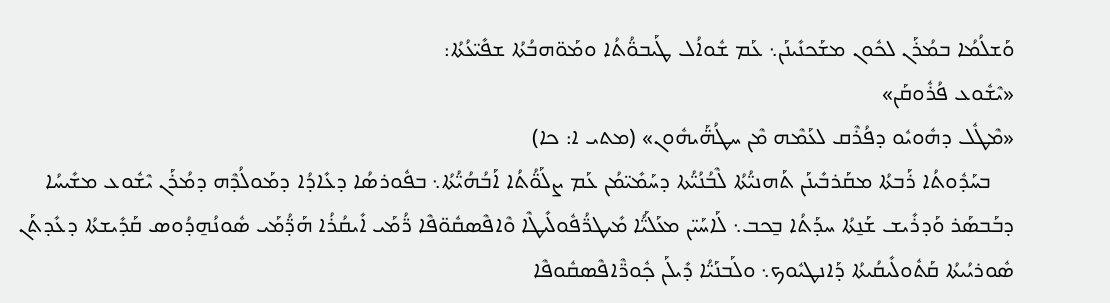ܘܰܫܠܳܡܳܐ ܒܡܳܪܰܢ ܠܟܽܘܢ ܡܫܰܟܢܺܝܢܰܢ܆ ܥܰܡ ܫܽܘܐܳܠ ܛܰܝܒܘ̈ܳܬܳܐ ܘܡܰܘ̈ܗܒܳܬܳܐ ܫܦܺܝ̈ܥܳܬܳܐ:
«ܝܶܫܽܘܥ ܦܳܪܽܘܩܰܢ»
«ܡܶܛܽܠ ܕܗܽܘܝܽܘ ܕܦܳܪܶܩ ܠܥܰܡܶܗ ܡܶܢ ܚܛܳܗ̈ܰܝܗܽܘܢ» (ܡܬܝ ܐ: ܟܐ)
    ܒܚܰܕܽܘܬܳܐ ܪܰܒܬܳܐ ܡܩܰܪܒܺܝܢܰܢ ܬܰܗܢܝ̈ܳܬܳܐ ܠܶܒܳܢܳܝ̈ܳܬܐ ܕܚܰܡܺܝ̈ܡܳܢ ܥܰܡ ܨܠܰܘ̈ܳܬܳܐ ܐܰܒܳܗܳܝ̈ܳܬܳܐ܆ ܒܦܽܘܪܣܳܐ ܕܥܺܐܕܳܐ ܕܡܰܘܠܳܕܶܗ ܕܡܳܪܰܢ ܝܶܫܽܘܥ ܡܫܺܝܚܳܐ ܕܒܰܒܣܰܪ ܘܰܕܪܺܝܫ ܫܰܢ̱ܬܳܐ ܚܕܰܬܳܐ ܒ̱ܟܒ܆ ܠܰܐܚܰܝ̈ܢ ܡܥܰܠܰܝ̈ܳܐ ܡܺܝܛܪ̈ܳܦܽܘܠܺܝܛܶܐ ܘܶܐܦܶܣܩܽܘ̈ܦܶܐ ܪ̈ܳܡܰܝ ܐܺܝܩܳܪܳܐ ܗܰܕ̈ܳܡܰܝ ܣܽܘܢܳܗ̱ܕܳܘܣ ܩܰܕܺܝܫܬܳܐ ܕܥܺܕܬܰܢ ܣܽܘܪܝܳܝܬܳܐ ܩܰܬܽܘܠܺܝܩܳܝܬܳܐ ܕܰܐܢܛܝܽܘܟ܆ ܘܠܰܒܢܰܝ̈ܳܐ ܕܺܝܠܰܢ ܟ̣ܽܘܪ̈ܶܐܦܶܣܩܽܘܦܶܐ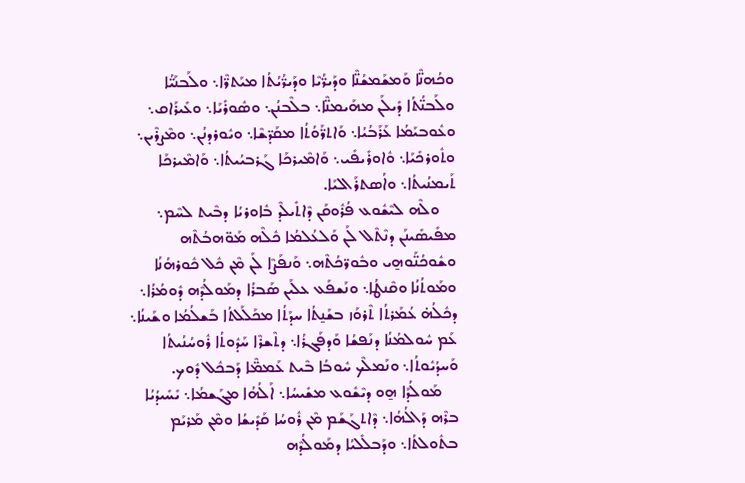ܘܟܳܗܢ̈ܶܐ ܘܰܡܫܰܡܫܳܢ̈ܶܐ ܘܕܰܝܪ̈ܳܝܶܐ ܘܕܰܝܪ̈ܳܝܳܬܳܐ ܡܝܰܬܪ̈ܶܐ܆ ܘܠܰܒܢܰܝ̈ܳܐ ܘܠܰܒܢ̈ܳܬܳܐ ܕܺܝܠܰܢ ܡܗܰܝܡܢ̈ܶܐ܆ ܒܠܶܒܢܳܢ܆ ܘܣܽܘܪܺܝܰܐ܆ ܘܥܺܝܪܰܐܩ܆ ܘܥܽܘܒܝܰܡܳܐ ܥܰܪܰܒܳܝܳܐ܆ ܘܰܐܬܪ̈ܰܘܳܬܳܐ ܡܩܰܕ̈ܫܶܐ܆ ܘܝܽܘܪܕܢܳܢ܆ ܘܡܶܨܪܶܝܢ܆ ܘܬܽܘܪܟܺܝܰܐ܆ ܘܽܐܘܪܺܝܦܺܝ܆ ܘܰܐܡܶܝܪܟܰܐ ܓܰܪܒܝܳܝܬܳܐ܆ ܘܰܐܡܶܝܪܟܰܐ ܬܰܝܡܢܳܝܬܳܐ܆ ܘܐܳܣܬܪܰܐܠܝܰܐ.
    ܘܠܶܗ ܠܝܶܫܽܘܥ ܦܳܪܽܘܩܰܢ ܕܶܐܬܺܝܠܶܕ ܒܽܐܘܪܝܳܐ ܕܒܶܝܬ ܠܚܶܡ܆ ܡܦܺܝܣܺܝܢܰܢ ܕܢܶܬܶܠ ܠܰܢ ܘܰܠܥܳܠܡܳܐ ܟܽܠܶܗ ܡܰܘ̈ܗܒܳܬܶܗ ܘܫܽܘܟܳܢ̈ܰܘܗ̱ܝ ܘܒܽܘܪ̈ܟܳܬܶܗ܆ ܘܰܢܦܰܨܶܐ ܠܰܢ ܡܶܢ ܟܽܠ ܟܽܘܪܗܳܢܳܐ ܘܡܰܘܬܳܢܳܐ ܘܩܶܢܛܳܐ܆ ܘܢܰܫܦܰܥ ܥܠܰܝܢ ܣܰܒܪܳܐ ܕܡܰܘܠܳܕܶܗ ܕܽܘܡܳܪܳܐ܆ ܕܟܽܠܳܗ̇ ܥܳܡܰܪܬܳܐ ܬܶܪܘܰܙ ܒܫܰܢ̱ܬܳܐ ܚܕܰܬܳܐ ܡܟܰܠܰܠܬܳܐ ܒܰܫܠܳܡܳܐ ܘܫܰܝܢܳܐ܆ ܥܰܡ ܚܽܘܠܡܳܢܳܐ ܕܢܰܦܫܳܐ ܘܰܕܦܰܓܪܳܐ܆ ܕܬܶܫܪܶܐ ܚܰܕܽܘܬܳܐ ܪܽܘܚܳܢܳܝܬܳܐ ܘܰܚܕܳܝܽܘܬܳܐ܆ ܘܢܰܡܠܶܟ ܚܽܘܒܳܐ ܒܶܝܬ ܥܰܡܡ̈ܶܐ ܕܰܒܟܽܠ ܕܽܘܟ.
    ܡܰܘܠܳܕܰܐ ܗ̱ܘ ܕܝܶܫܽܘܥ ܡܫܺܝܚܳܐ܆ ܐܰܠܳܗܳܐ ܡܓܰܫܡܳܐ܆ ܝܺܚܺܝܕܳܝܳܐ ܒܪܶܗ ܕܰܐܠܳܗܳܐ܆ ܕܶܐܬܓܰܫܰܡ ܡܶܢ ܪܽܘܚܳܐ ܩܰܕܺܝܫܳܐ ܘܡܶܢ ܡܰܪܝܰܡ ܒܬܽܘܠܬܳܐ܆ ܘܕܰܒܠܺܠܝܳܐ ܕܡܰܘܠܳܕܶܗ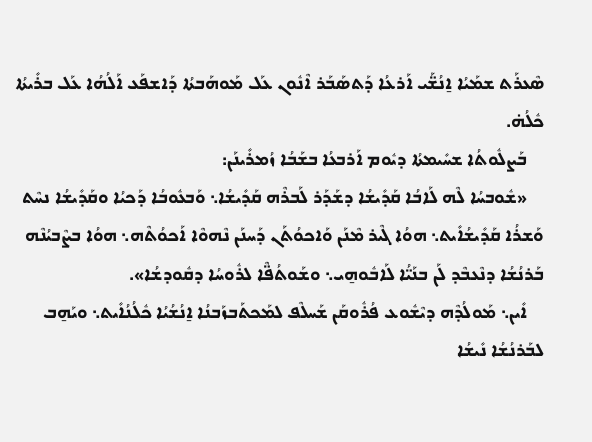ܣܶܥܪܰܬ ܫܡܰܝܳܐ ܐ̱ܢܳܫ̈ܰܝ ܐܰܪܥܳܐ ܕܰܬܣܰܒܰܪ ܐܶܢܽܘܢ ܥܰܠ ܡܰܘܗܰܒܬܳܐ ܕܰܐܫܦܰܥ ܐܰܠܳܗܳܐ ܥܰܠ ܒܪܺܝܬܳܐ ܟܽܠܳܗ̇.
    ܒܰܨܠܽܘܬܳܐ ܫܚܺܝܡܬܳܐ ܕܝܽܘܡ ܐܰܪܒܥܳܐ ܒܫܰܒܳܐ ܙܳܡܪܺܝܢܰܢ:
    «ܫܽܘܒܚܳܐ ܠܶܗ ܠܰܐܒܳܐ ܩܰܕܺܝܫܳܐ ܕܫܰܕܰܪ ܠܰܒܪܶܗ ܩܰܕܺܝܫܳܐ܆ ܘܰܒܥܽܘܒܳܐ ܕܰܟܝܳܐ ܘܩܰܕܺܝܫܳܐ ܢܚܶܬ ܘܰܫܪܳܐ ܩܰܕܺܝܫܳܐܺܝܬ܆ ܗܘܳܐ ܓܶܝܪ ܡܶܢܰܢ ܘܰܐܟܘܳܬܰܢ ܕܰܚܢܰܢ ܢܶܗܘܶܐ ܐܰܟܘܳܬܶܗ܆ ܗܘܳܐ ܒܨܶܒܝܳܢܶܗ ܒܰܪܢܳܫܳܐ ܕܢܶܥܒܶܕ ܠܰܢ ܒܢܰܝ̈ܳܐ ܠܰܐܒܽܘܗ̱ܝ܆ ܘܫܰܘܬܳܦ̈ܶܐ ܠܪܽܘܚܳܐ ܕܩܽܘܕܫܳܐ».
    ܐܺܝܢ܆ ܡܰܘܠܳܕܶܗ ܕܝܶܫܽܘܥ ܦܳܪܽܘܩܰܢ ܫܰܚܠܶܦ ܠܡܰܟܬܰܒܙܰܒܢܳܐ ܐ̱ܢܳܫܳܝܳܐ ܟܽܠܳܢܳܐܺܝܬ܆ ܘܝܰܗ̱ܒ ܠܒܰܪܢܳܫܳܐ ܢܺܝܫܳܐ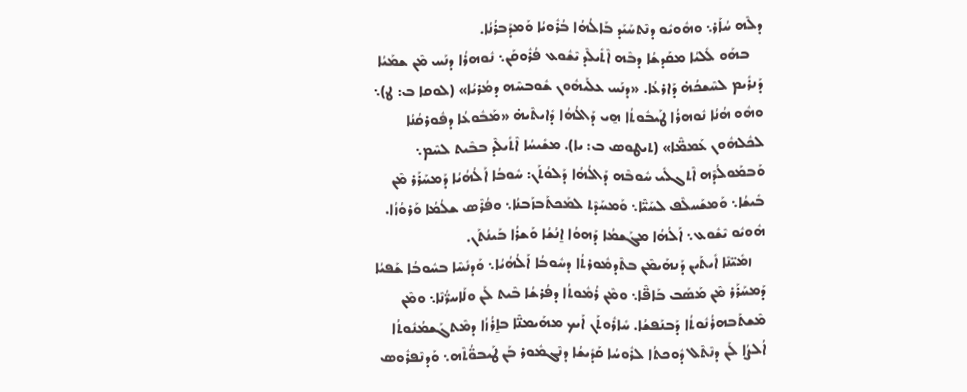ܕܠܶܗ ܚܳܐܰܪ܆ ܘܗܽܘܝܽܘ ܕܢܶܬܚܰܝܰܕ ܒܰܐܠܳܗܳܐ ܒܳܪܽܘܝܳܐ ܘܰܡܕܰܒܪܳܢܳܐ.
    ܒܗܰܘ ܠܺܠܝܳܐ ܡܩܰܕܫܳܐ ܕܒܶܗ ܐܶܬܺܝܠܶܕ ܝܶܫܽܘܥ ܦܳܪܽܘܩܰܢ܆ ܢܽܘܗܪܳܐ ܕܢܰܚ ܡܶܢ ܫܡܰܝܳܐ ܕܰܢܪܺܝܡ ܠܚܶܫܟܳܗ̇ ܕܰܐܪܥܳܐ. «ܕܢܰܚ ܥܠܰܝܗܽܘܢ ܫܽܘܒܚܶܗ ܕܡܳܪܝܳܐ» (ܠܘܩܐ ܒ: ܛ)܆ ܘܗܽܘ ܗܳܢܳܐ ܢܽܘܗܪܳܐ ܛܰܝܒܽܘܬܳܐ ܗ̱ܝ ܕܰܐܠܳܗܳܐ ܕܺܐܝܬܶܝܗ̇ «ܡܰܒܽܘܥܳܐ ܕܦܽܘܪܩܳܢܳܐ ܠܟܽܠܗܽܘܢ ܥܰܡܡ̈ܶܐ» (ܬܝܛܘܣ ܒ: ܝܐ). ܡܫܺܝܚܳܐ ܐܶܬܺܝܠܶܕ ܒܒܶܝܬ ܠܚܶܡ܆ ܘܰܒܡܰܘܠܳܕܶܗ ܐܶܬܓܠܺܝ ܚܽܘܒܶܗ ܕܰܐܠܳܗܳܐ ܕܰܠܘܳܬܰܢ: ܚܽܘܒܳܐ ܐܰܠܳܗܳܝܳܐ ܕܰܡܚܰܪܰܪ ܡܶܢ ܒܺܝܫܳܐ܆ ܘܰܡܫܰܚܠܶܦ ܠܚܰܝ̈ܶܐ܆ ܘܰܡܚܰܕܶܬ ܠܡܰܟܬܰܒܙܰܒܢܳܐ܆ ܘܦܳܪܶܣ ܫܠܳܡܳܐ ܘܰܪܘܳܙܳܐ. ܗܽܘܝܽܘ ܝܶܫܽܘܥ܆ ܐܰܠܳܗܳܐ ܡܓܰܫܡܳܐ ܕܰܗܘܳܐ ܐ̱ܢܳܫܳܐ ܘܰܫܪܳܐ ܒܰܝܢܳܬܰܢ.
    ܙܡܺܝ̈ܢܶܐ ܐܺܝܬܰܝܢ ܕܰܢܗܰܝܡܶܢ ܒܬܶܕܡܽܘܪܬܳܐ ܕܚܽܘܒܳܐ ܐܰܠܳܗܳܝܳܐ܆ ܘܰܕܢܺܚܶܐ ܒܚܽܘܒܳܐ ܫܰܦܝܳܐ ܕܰܡܚܰܪܰܪ ܡܶܢ ܡܰܣܰܒ ܒܰܐܦ̈ܶܐ܆ ܘܡܶܢ ܪܳܡܽܘܬܳܐ ܕܦܳܪܫܳܐ ܒܶܝܬ ܠܰܢ ܘܠܰܐܚܪ̈ܳܢܶܐ܆ ܘܡܶܢ ܡܶܫܬܰܒܗܪܳܢܽܘܬܳܐ ܕܰܒܢܰܦܫܳܐ. ܚܺܐܪܽܘܬܰܢ ܐܰܝܟ ܡܗܰܝܡܢ̈ܶܐ ܒܐ̱ܪܳܙܳܐ ܕܡܶܬܓܰܫܡܳܢܽܘܬܳܐ ܐܳܠܨܳܐ ܠܰܢ ܕܢܶܬܶܠ ܕܽܘܟܬܳܐ ܠܪܽܘܚܳܐ ܩܰܕܺܝܫܳܐ ܕܢܶܓܡܽܘܪ ܒܰܢ ܛܰܝܒܘ̈ܳܬܶܗ܆ ܘܰܕܢܶܦܪܽܘܣ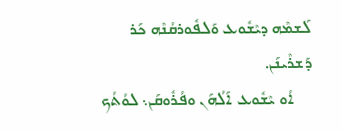ܠܰܫܡܶܗ ܕܝܶܫܽܘܥ ܘܰܠܦܽܘܪܩܳܢܶܗ ܟܰܪ ܕܰܫܪܶܝܢܰܢ.
    ܐܳܘ ܝܶܫܽܘܥ ܐܰܠܳܗܰܢ ܘܦܳܪܽܘܩܰܢ܆ ܠܘܳܬܳܟ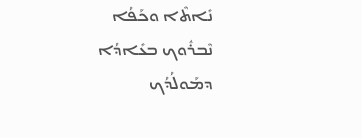ܢܺܐܬܶܐ ܘܟܰܦܳܐ ܢܶܒܪܽܘܟ ܒܥܺܐܕܳܐ ܕܡܰܘܠܳܕܳܟ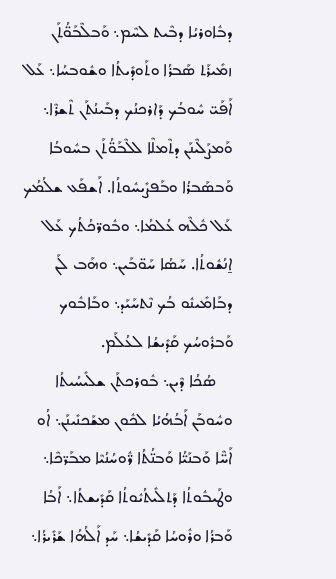ܕܒܽܐܘܪܝܳܐ ܕܒܶܝܬ ܠܚܶܡ܆ ܘܰܒܠܶܒܰܘ̈ܳܬܰܢ ܙܡܺܝܪܰܬ ܣܰܒܪܳܐ ܘܬܰܘܕܺܝܬܳܐ ܘܫܽܘܒܚܳܐ܆ ܥܰܠ ܐܰܦܰܝ̈ ܚܽܘܒܳܟ ܕܰܐܪܟܢܳܟ ܕܒܰܝܢܳܬܰܢ ܬܶܫܪܶܐ܆ ܘܰܡܨܰܠܶܝܢܰܢ ܕܬܶܡܠܶܐ ܠܠܶܒܰܘ̈ܳܬܰܢ ܒܚܽܘܒܳܐ ܘܰܒܣܰܒܪܳܐ ܘܒܰܦܨܺܝܚܽܘܬܳܐ. ܐܰܫܦܰܥ ܫܠܳܡܳܟ ܥܰܠ ܟܽܠܶܗ ܥܳܠܡܳܐ܆ ܘܒܽܘܪ̈ܟܳܬܳܟ ܥܰܠ ܐ̱ܢܳܫܽܘܬܳܐ. ܚܰܣܳܐ ܚܰܘ̈ܒܰܝܢ܆ ܘܗܰܒ ܠܰܢ ܕܒܰܐܡܺܝܢܽܘ ܒܳܟ ܢܶܬܚܰܝܰܕ܆ ܘܒܰܐܒܽܘܟ ܘܰܒܪܽܘܚܳܟ ܩܰܕܺܝܫܳܐ ܠܥܳܠܰܡ.
    ܣܳܟܳܐ ܕܶܝܢ܆ ܒܽܘܪܟܬܰܢ ܫܠܺܝܚܳܝܬܳܐ ܘܚܽܘܒܰܢ ܐܰܒܳܗܳܝܳܐ ܠܟܽܘܢ ܡܫܰܟܢܺܝܢܰܢ܆ ܐܳܘ ܐܰܚ̈ܶܐ ܘܰܒܢܰܝ̈ܳܐ ܘܰܒܢ̈ܳܬܳܐ ܪ̈ܽܘܚܳܢܳܝܶܐ ܡܒܰܪ̈ܟܶܐ܆ ܘܛܰܝܒܽܘܬܳܐ ܕܰܬܠܺܝܬܳܝܽܘܬܳܐ ܩܰܕܺܝܫܬܳܐ܆ ܐܰܒܳܐ ܘܰܒܪܳܐ ܘܪܽܘܚܳܐ ܩܰܕܺܝܫܳܐ܆ ܚܰܕ ܐܰܠܳܗܳܐ ܫܰܪܺܝܪܳܐ܆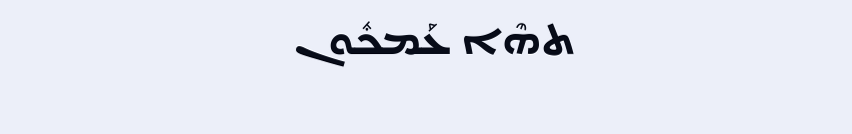ܬܗܶܐ ܥܰܡܟܽܘܢ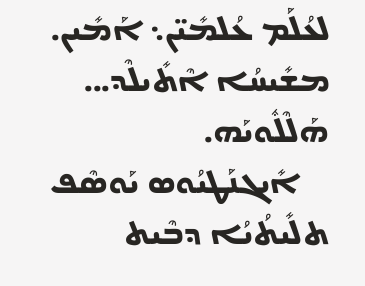ܠܥܳܠܰܡ ܥܳܠܡܺܝ̈ܢ܆ ܐܰܡܺܝܢ.
ܡܫܺܝܚܳܐ ܐܶܬܺܝܠܶܕ... ܗܰܠܶܠܽܘܝܰܗ.
    ܐܺܝܓܢܰܛܝܳܘܣ ܝܰܘܣܶܦ ܬܠܺܝܬܳܝܳܐ ܕܒܶܝܬ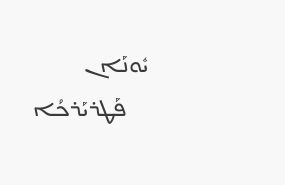ܝܽܘܢܰܐܢ
    ܦܰܛܪܝܰܪܟܳܐ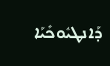ܕܰܐܢܛܝܽܘܟܺܝܰܐ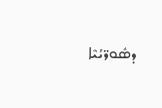ܕܣܽܘܪ̈ܝܳܝܶܐ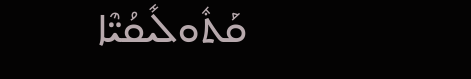ܩܰܬܽܘܠܺܝܩܳܝ̈ܶܐ